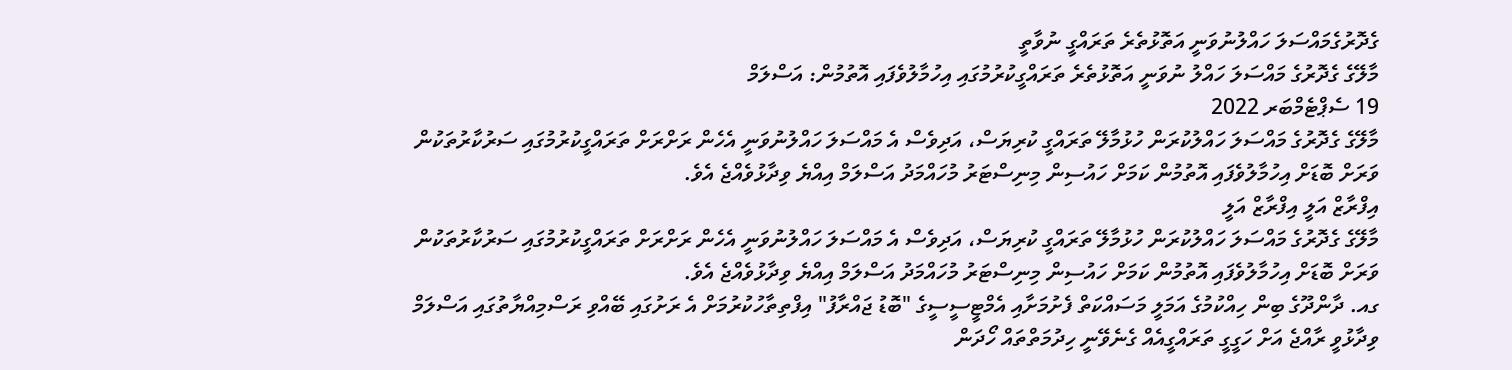ގެދޮރުގެމައްސަލަ ހައްލުނުވަނީ އަތޮޅުތެރެ ތަރައްގީ ނުވާތީ
މާލޭގެ ގެދޮރުގެ މައްސަލަ ހައްލު ނުވަނީ އަތޮޅުތެރެ ތަރައްގީކުރުމުގައި އިހުމާލުވެފައި އޮތުމުން: އަސްލަމް
19 ސެޕްޓެމްބަރ 2022
މާލޭގެ ގެދޮރުގެ މައްސަލަ ހައްލުކުރަން ހުޅުމާލޭ ތަރައްގީ ކުރިޔަސް، އަދިވެސް އެ މައްސަލަ ހައްލުނުވަނީ އެހެން ރަށްރަށް ތަރައްގީކުރުމުގައި ސަރުކާރުތަކުން ވަރަށް ބޮޑަށް އިހުމާލުވެފައި އޮތުމުން ކަމަށް ހައުސިން މިނިސްޓަރު މުހައްމަދު އަސްލަމް އިއްޔެ ވިދާޅުވެއްޖެ އެވެ.
އިފްރާޒް އަލީ އިފްރާޒް އަލީ
މާލޭގެ ގެދޮރުގެ މައްސަލަ ހައްލުކުރަން ހުޅުމާލޭ ތަރައްގީ ކުރިޔަސް، އަދިވެސް އެ މައްސަލަ ހައްލުނުވަނީ އެހެން ރަށްރަށް ތަރައްގީކުރުމުގައި ސަރުކާރުތަކުން ވަރަށް ބޮޑަށް އިހުމާލުވެފައި އޮތުމުން ކަމަށް ހައުސިން މިނިސްޓަރު މުހައްމަދު އަސްލަމް އިއްޔެ ވިދާޅުވެއްޖެ އެވެ.
ގއ. ދާންދޫގެ ބިން ހިއްކުމުގެ އަމަލީ މަސައްކަތް ފެށުމަށާއި އެމްޓީސީސީގެ "ބޮޑު ޖައްރާފު" އިފްތިތާހުކުރުމަށް އެ ރަށުގައި ބޭއްވި ރަސްމިއްޔާތުގައި އަސްލަމް ވިދާޅުވީ ރާއްޖެ އަށް ހަގީގީ ތަރައްގީއެއް ގެނެވޭނީ ހިދުމަތްތައް ހޯދަން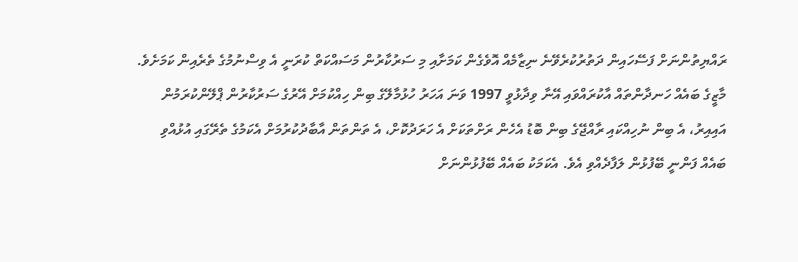ރައްޔިތުންނަށް ފަސޭހައިން ދަތުރުކުރެވޭނެ ނިޒާމެއް އޮވެގެން ކަމަށާއި މި ސަރުކާރުން މަސައްކަތް ކުރަނީ އެ ވިސްނުމުގެ ތެރެއިން ކަމަށެވެ.
މާޒީގެ ބައެއް ހަނދާންތައް އާކުރައްވައި އޭނާ ވިދާޅުވީ 1997 ވަނަ އަހަރު ހުޅުމާލޭގެ ބިން ހިއްކުމަށް އޭރުގެ ސަރުކާރުން ޕްލޭންކުރަމުން އައިއިރު، އެ ބިން ނުހިއްކައި ރާއްޖޭގެ ބިން ބޮޑު އެހެން ރަށްތަކަށް އެ ހަރަދުކޮށް، އެ ތަންތަން އާބާދުކުރުމަށް އެކަމުގެ ތެރޭގައި އުޅުއްވި ބައެއް ފަންނީ ބޭފުޅުން ލަފާދެއްވި އެވެ. އެކަމަކު ބައެއް ބޭފުޅުންނަށް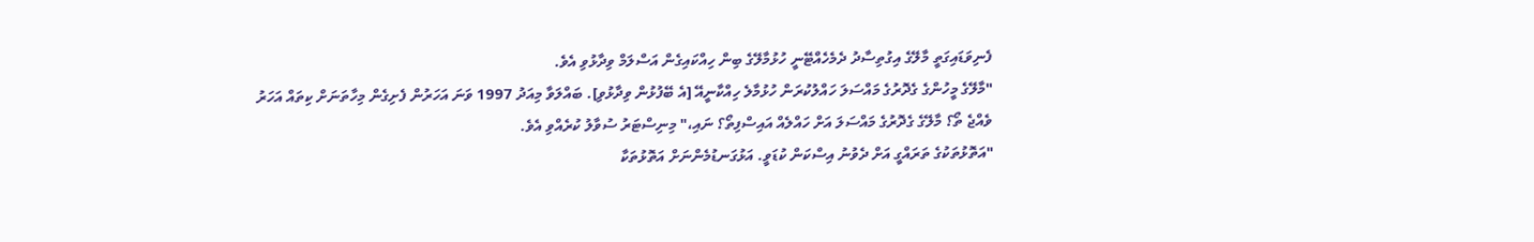ފެނިވަޑައިގަތީ މާލޭގެ އިގުތިސާދު ދެމެހެއްޓޭނީ ހުޅުމާލޭގެ ބިން ހިއްކައިގެން އަސްލަމް ވިދާޅުވި އެވެ.
"މާލޭގެ މީހުންގެ ގެދޮރުގެ މައްސަލަ ހައްލުކުރަން ހުޅުމާލެ ހިއްކާނީއޭ [އެ ބޭފުޅުން ވިދާޅުވި]. ބައްލަވާ މިއަދު 1997 ވަނަ އަހަރުން ފެށިގެން މިހާތަނަށް ކިތައް އަހަރު ވެއްޖެ ތޯ؟ މާލޭގެ ގެދޮރުގެ މައްސަލަ އަށް ހައްލެއް އައިސްފިތޯ؟ ނައި،" މިނިސްޓަރު ސުވާލު ކުރެއްވި އެވެ.
"އަތޮޅުތަކުގެ ތަރައްގީ އަށް ދެވުނު އިސްކަން ކުޑަވީ. އަޅުގަނޑުމެންނަށް އަތޮޅުތަކާ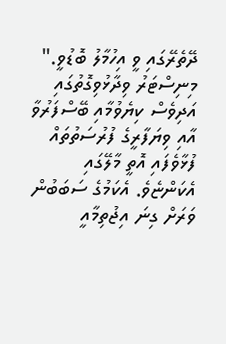ދޭތެރޭގައި ވީ އިހުމާލު ބޮޑުވީ."
މިނިސްޓަރު ވިދާޅުވިގޮތުގައި އަދިވެސް ކިޔެވުމާއި ބޭސްފަރުވާ އާއި ވިޔަފާރީގެ ފުރުސަތުތައް ފުޅާވެފައި އޮތީ މާލޭގައި އެކަންޏެވެ. އެކަމުގެ ސަބަބުން ވަރަށް ގިނަ އިޖުތިމާއީ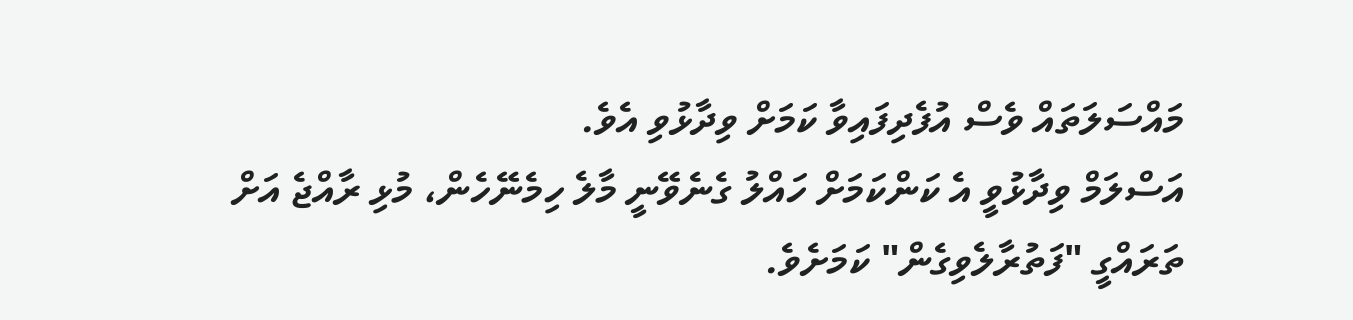މައްސަލަތައް ވެސް އުފެދިފައިވާ ކަމަށް ވިދާޅުވި އެވެ.
އަސްލަމް ވިދާޅުވީ އެ ކަންކަމަށް ހައްލު ގެނެވޭނީ މާލެ ހިމެނޭހެން، މުޅި ރާއްޖެ އަށް ތަރައްގީ "ފަތުރާލެވިގެން" ކަމަށެވެ.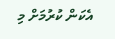އެކަން ކުރުމަށް މި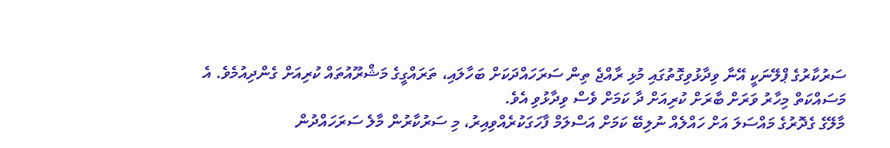ސަރުކާރުގެ ޕްލޭނަކީ އޭނާ ވިދާޅުވިގޮތުގައި މުޅި ރާއްޖެ ތިން ސަރަހައްދަކަށް ބަހާލައި، ތަރައްގީގެ މަޝްރޫއުތައް ކުރިއަށް ގެންދިއުމެވެ. އެ މަސައްކަތް މިހާރު ވަރަށް ބާރަށް ކުރިއަށް ދާ ކަމަށް ވެސް ވިދާޅުވި އެވެ.
މާލޭގެ ގެދޮރުގެ މައްސަލަ އަށް ހައްލެއް ނުލިބޭ ކަމަށް އަސްލަމް ފާހަގަކުރެއްވިއިރު، މި ސަރުކާރުން މާލެ ސަރަހައްދުން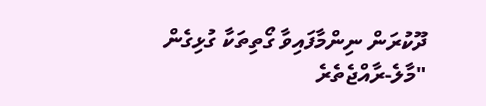ދޫކުރަން ނިންމާފައިވާ ގޯތިތަކާ ގުޅިގެން "މާލެ-ރާއްޖެތެރެ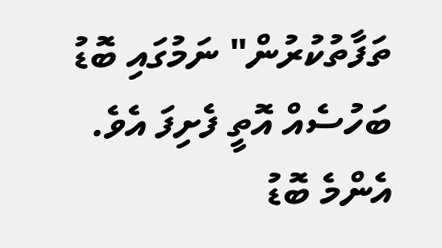ތަފާތުކުރުން" ނަމުގައި ބޮޑު ބަހުސެއް އޮތީ ފެށިފަ އެވެ. އެންމެ ބޮޑު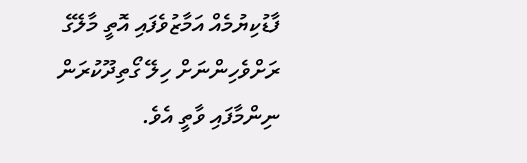ފާޑުކިޔުމެއް އަމާޒުވެފައި އޮތީ މާލޭގެ ރަށްވެހިންނަށް ހިލޭ ގޯތިދޫކުރަން ނިންމާފައި ވާތީ އެވެ.